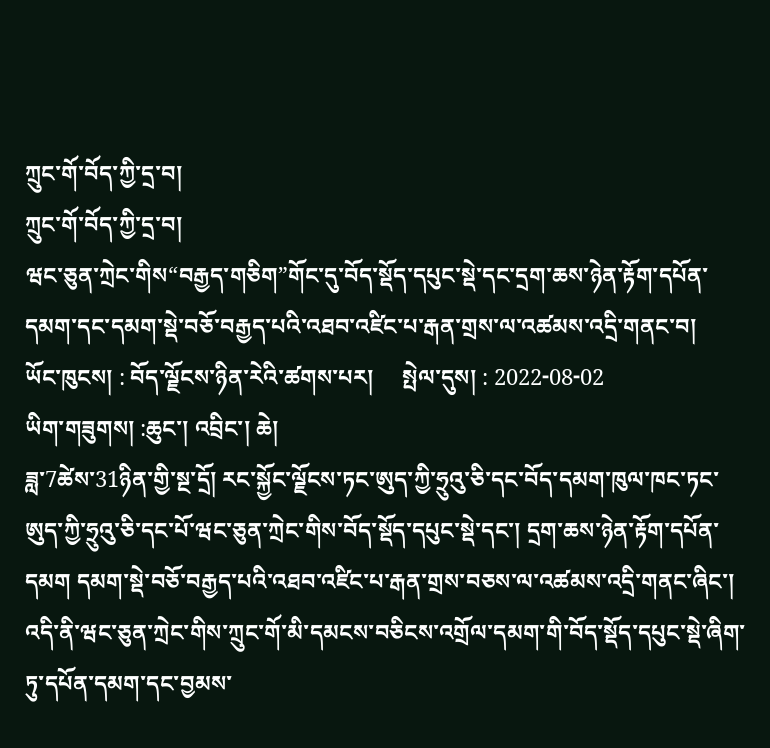ཀྲུང་གོ་བོད་ཀྱི་དྲ་བ།
ཀྲུང་གོ་བོད་ཀྱི་དྲ་བ།
ཝང་ཅུན་ཀྲེང་གིས“བརྒྱད་གཅིག”གོང་དུ་བོད་སྡོད་དཔུང་སྡེ་དང་དྲག་ཆས་ཉེན་རྟོག་དཔོན་དམག་དང་དམག་སྡེ་བཅོ་བརྒྱད་པའི་འཐབ་འཛིང་པ་རྒན་གྲས་ལ་འཚམས་འདྲི་གནང་བ།
ཡོང་ཁུངས། : བོད་ལྗོངས་ཉིན་རེའི་ཚགས་པར།     སྤེལ་དུས། : 2022-08-02
ཡིག་གཟུགས། :ཆུང་། འབྲིང་། ཆེ།
ཟླ་7ཚེས་31ཉིན་གྱི་སྔ་དྲོ། རང་སྐྱོང་ལྗོངས་ཏང་ཨུད་ཀྱི་ཧྲུའུ་ཅི་དང་བོད་དམག་ཁུལ་ཁང་ཏང་ཨུད་ཀྱི་ཧྲུའུ་ཅི་དང་པོ་ཝང་ཅུན་ཀྲེང་གིས་བོད་སྡོད་དཔུང་སྡེ་དང་། དྲག་ཆས་ཉེན་རྟོག་དཔོན་དམག དམག་སྡེ་བཅོ་བརྒྱད་པའི་འཐབ་འཛིང་པ་རྒན་གྲས་བཅས་ལ་འཚམས་འདྲི་གནང་ཞིང་། འདི་ནི་ཝང་ཅུན་ཀྲེང་གིས་ཀྲུང་གོ་མི་དམངས་བཅིངས་འགྲོལ་དམག་གི་བོད་སྡོད་དཔུང་སྡེ་ཞིག་ཏུ་དཔོན་དམག་དང་བྱམས་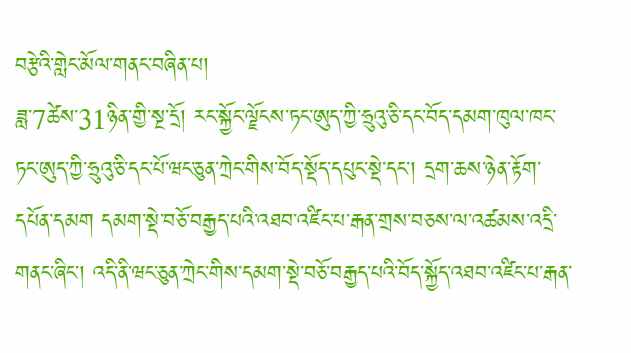བརྩེའི་གླེང་མོལ་གནང་བཞིན་པ།
ཟླ་7ཚེས་31ཉིན་གྱི་སྔ་དྲོ། རང་སྐྱོང་ལྗོངས་ཏང་ཨུད་ཀྱི་ཧྲུའུ་ཅི་དང་བོད་དམག་ཁུལ་ཁང་ཏང་ཨུད་ཀྱི་ཧྲུའུ་ཅི་དང་པོ་ཝང་ཅུན་ཀྲེང་གིས་བོད་སྡོད་དཔུང་སྡེ་དང་། དྲག་ཆས་ཉེན་རྟོག་དཔོན་དམག དམག་སྡེ་བཅོ་བརྒྱད་པའི་འཐབ་འཛིང་པ་རྒན་གྲས་བཅས་ལ་འཚམས་འདྲི་གནང་ཞིང་། འདི་ནི་ཝང་ཅུན་ཀྲེང་གིས་དམག་སྡེ་བཅོ་བརྒྱད་པའི་བོད་སྐྱོད་འཐབ་འཛིང་པ་རྒན་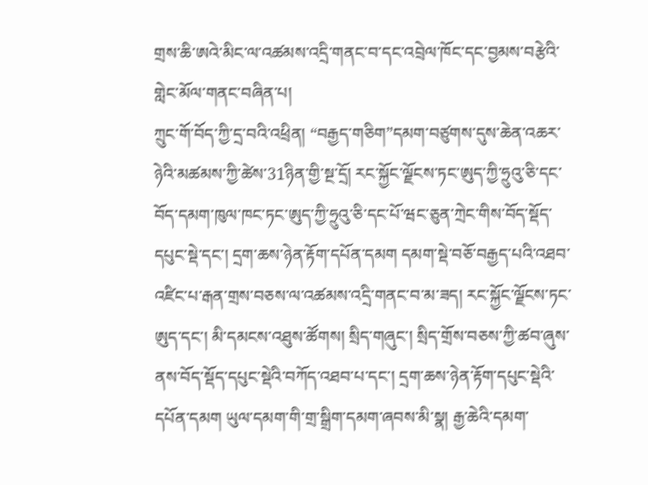གྲས་ཆི་ཨའེ་མིང་ལ་འཚམས་འདྲི་གནང་བ་དང་འབྲེལ་ཁོང་དང་བྱམས་བརྩེའི་གླེང་མོལ་གནང་བཞིན་པ།
ཀྲུང་གོ་བོད་ཀྱི་དྲ་བའི་འཕྲིན། “བརྒྱད་གཅིག”དམག་བཙུགས་དུས་ཆེན་འཆར་ཉེའི་མཚམས་ཀྱི་ཚེས་31ཉིན་གྱི་སྔ་དྲོ། རང་སྐྱོང་ལྗོངས་ཏང་ཨུད་ཀྱི་ཧྲུའུ་ཅི་དང་བོད་དམག་ཁུལ་ཁང་ཏང་ཨུད་ཀྱི་ཧྲུའུ་ཅི་དང་པོ་ཝང་ཅུན་ཀྲེང་གིས་བོད་སྡོད་དཔུང་སྡེ་དང་། དྲག་ཆས་ཉེན་རྟོག་དཔོན་དམག དམག་སྡེ་བཅོ་བརྒྱད་པའི་འཐབ་འཛིང་པ་རྒན་གྲས་བཅས་ལ་འཚམས་འདྲི་གནང་བ་མ་ཟད། རང་སྐྱོང་ལྗོངས་ཏང་ཨུད་དང་། མི་དམངས་འཐུས་ཚོགས། སྲིད་གཞུང་། སྲིད་གྲོས་བཅས་ཀྱི་ཚབ་ཞུས་ནས་བོད་སྡོད་དཔུང་སྡེའི་བཀོད་འཐབ་པ་དང་། དྲག་ཆས་ཉེན་རྟོག་དཔུང་སྡེའི་དཔོན་དམག ཡུལ་དམག་གི་གྲ་སྒྲིག་དམག་ཞབས་མི་སྣ། རྒྱ་ཆེའི་དམག་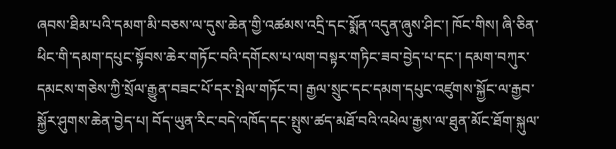ཞབས་ཐིམ་པའི་དམག་མི་བཅས་ལ་དུས་ཆེན་གྱི་འཚམས་འདྲི་དང་སྨོན་འདུན་ཞུས་ཤིང་། ཁོང་གིས། ཞི་ཅིན་ཕིང་གི་དམག་དཔུང་སྟོབས་ཆེར་གཏོང་བའི་དགོངས་པ་ལག་བསྟར་གཏིང་ཟབ་བྱེད་པ་དང་། དམག་བཀུར་དམངས་གཅེས་ཀྱི་སྲོལ་རྒྱུན་བཟང་པོ་དར་སྤེལ་གཏོང་བ། རྒྱལ་སྲུང་དང་དམག་དཔུང་འཛུགས་སྐྱོང་ལ་རྒྱབ་སྐྱོར་ཤུགས་ཆེན་བྱེད་པ། བོད་ཡུན་རིང་བདེ་འཁོད་དང་སྤུས་ཚད་མཐོ་བའི་འཕེལ་རྒྱས་ལ་ཐུན་མོང་ཐོག་སྐུལ་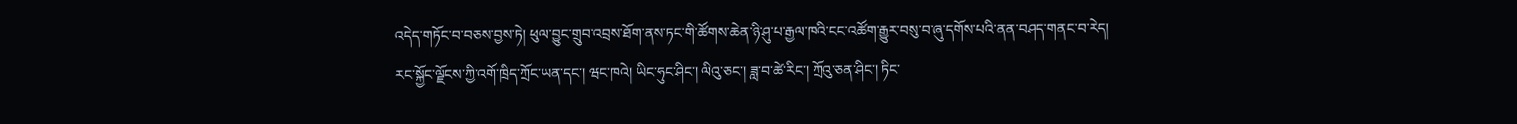འདེད་གཏོང་བ་བཅས་བྱས་ཏེ། ཕུལ་བྱུང་གྲུབ་འབྲས་ཐོག་ནས་ཏང་གི་ཚོགས་ཆེན་ཉི་ཤུ་པ་རྒྱལ་ཁའི་ངང་འཚོག་རྒྱུར་བསུ་བ་ཞུ་དགོས་པའི་ནན་བཤད་གནང་བ་རེད།
རང་སྐྱོང་ལྗོངས་ཀྱི་འགོ་ཁྲིད་ཀྲོང་ཡན་དང་། ཝང་ཁའེ། ཡིང་ཧུང་ཤིང་། ལིའུ་ཅང་། ཟླ་བ་ཚེ་རིང་། ཀྲོའུ་ཅན་ཤིང་། ཏིང་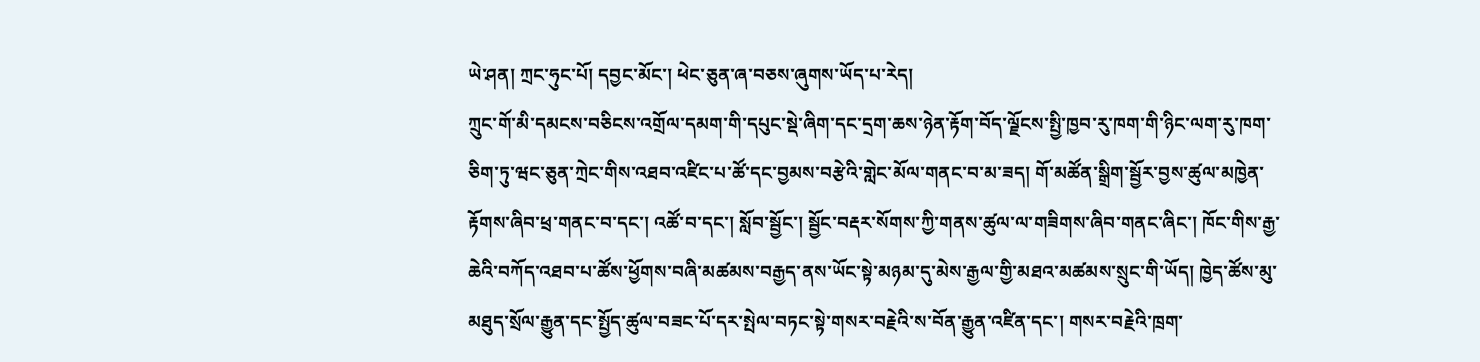ཡེ་ཤན། ཀྲང་ཧུང་པོ། དབྱང་མོང་། ཕེང་ཅུན་ཞ་བཅས་ཞུགས་ཡོད་པ་རེད།
ཀྲུང་གོ་མི་དམངས་བཅིངས་འགྲོལ་དམག་གི་དཔུང་སྡེ་ཞིག་དང་དྲག་ཆས་ཉེན་རྟོག་བོད་ལྗོངས་སྤྱི་ཁྱབ་རུ་ཁག་གི་ཉིང་ལག་རུ་ཁག་ཅིག་ཏུ་ཝང་ཅུན་ཀྲེང་གིས་འཐབ་འཛིང་པ་ཚོ་དང་བྱམས་བརྩེའི་གླེང་མོལ་གནང་བ་མ་ཟད། གོ་མཚོན་སྒྲིག་སྦྱོར་བྱས་ཚུལ་མཁྱེན་རྟོགས་ཞིབ་ཕྲ་གནང་བ་དང་། འཚོ་བ་དང་། སློབ་སྦྱོང་། སྦྱོང་བརྡར་སོགས་ཀྱི་གནས་ཚུལ་ལ་གཟིགས་ཞིབ་གནང་ཞིང་། ཁོང་གིས་རྒྱ་ཆེའི་བཀོད་འཐབ་པ་ཚོས་ཕྱོགས་བཞི་མཚམས་བརྒྱད་ནས་ཡོང་སྟེ་མཉམ་དུ་མེས་རྒྱལ་གྱི་མཐའ་མཚམས་སྲུང་གི་ཡོད། ཁྱེད་ཚོས་མུ་མཐུད་སྲོལ་རྒྱུན་དང་སྤྱོད་ཚུལ་བཟང་པོ་དར་སྤེལ་བཏང་སྟེ་གསར་བརྗེའི་ས་བོན་རྒྱུན་འཛིན་དང་། གསར་བརྗེའི་ཁྲག་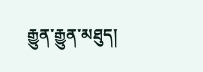རྒྱུན་རྒྱུན་མཐུད།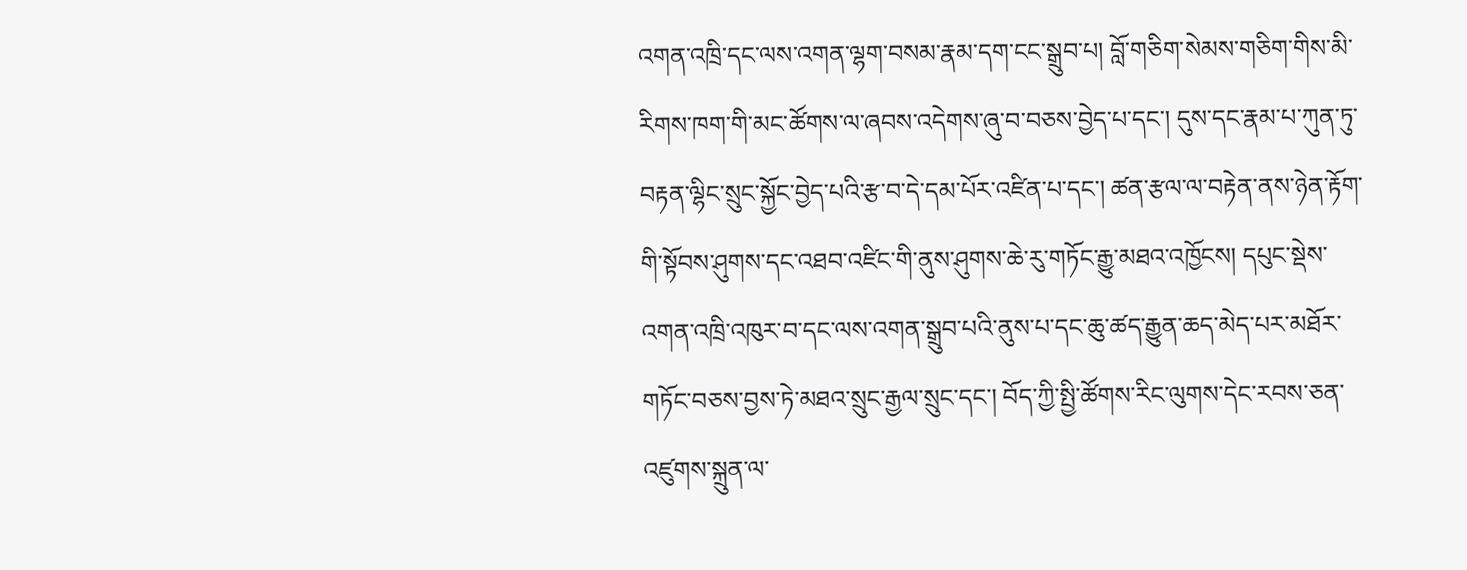འགན་འཁྲི་དང་ལས་འགན་ལྷག་བསམ་རྣམ་དག་ངང་སྒྲུབ་པ། བློ་གཅིག་སེམས་གཅིག་གིས་མི་རིགས་ཁག་གི་མང་ཚོགས་ལ་ཞབས་འདེགས་ཞུ་བ་བཅས་བྱེད་པ་དང་། དུས་དང་རྣམ་པ་ཀུན་ཏུ་བརྟན་ལྷིང་སྲུང་སྐྱོང་བྱེད་པའི་རྩ་བ་དེ་དམ་པོར་འཛིན་པ་དང་། ཚན་རྩལ་ལ་བརྟེན་ནས་ཉེན་རྟོག་གི་སྟོབས་ཤུགས་དང་འཐབ་འཛིང་གི་ནུས་ཤུགས་ཆེ་རུ་གཏོང་རྒྱུ་མཐའ་འཁྱོངས། དཔུང་སྡེས་འགན་འཁྲི་འཁུར་བ་དང་ལས་འགན་སྒྲུབ་པའི་ནུས་པ་དང་ཆུ་ཚད་རྒྱུན་ཆད་མེད་པར་མཐོར་གཏོང་བཅས་བྱས་ཏེ་མཐའ་སྲུང་རྒྱལ་སྲུང་དང་། བོད་ཀྱི་སྤྱི་ཚོགས་རིང་ལུགས་དེང་རབས་ཅན་འཛུགས་སྐྲུན་ལ་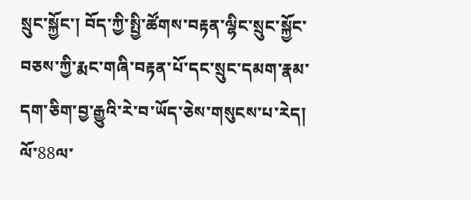སྲུང་སྐྱོང་། བོད་ཀྱི་སྤྱི་ཚོགས་བརྟན་ལྷིང་སྲུང་སྐྱོང་བཅས་ཀྱི་རྨང་གཞི་བརྟན་པོ་དང་སྲུང་དམག་རྣམ་དག་ཅིག་བྱ་རྒྱུའི་རེ་བ་ཡོད་ཅེས་གསུངས་པ་རེད།
ལོ་88ལ་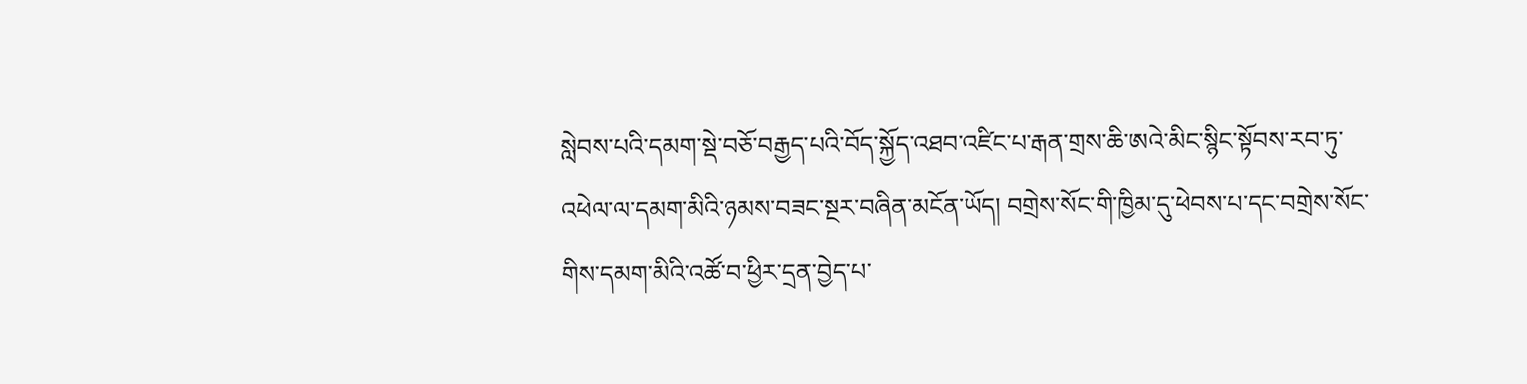སླེབས་པའི་དམག་སྡེ་བཅོ་བརྒྱད་པའི་བོད་སྐྱོད་འཐབ་འཛིང་པ་རྒན་གྲས་ཆི་ཨའེ་མིང་སྙིང་སྟོབས་རབ་ཏུ་འཕེལ་ལ་དམག་མིའི་ཉམས་བཟང་སྔར་བཞིན་མངོན་ཡོད། བགྲེས་སོང་གི་ཁྱིམ་དུ་ཕེབས་པ་དང་བགྲེས་སོང་གིས་དམག་མིའི་འཚོ་བ་ཕྱིར་དྲན་བྱེད་པ་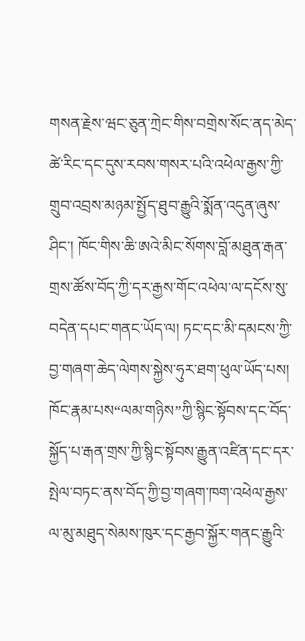གསན་རྗེས་ཝང་ཅུན་ཀྲེང་གིས་བགྲེས་སོང་ནད་མེད་ཚེ་རིང་དང་དུས་རབས་གསར་པའི་འཕེལ་རྒྱས་ཀྱི་གྲུབ་འབྲས་མཉམ་སྤྱོད་ཐུབ་རྒྱུའི་སྨོན་འདུན་ཞུས་ཤིང་། ཁོང་གིས་ཆི་ཨའེ་མིང་སོགས་བློ་མཐུན་རྒན་གྲས་ཚོས་བོད་ཀྱི་དར་རྒྱས་གོང་འཕེལ་ལ་དངོས་སུ་བདེན་དཔང་གནང་ཡོད་ལ། ཏང་དང་མི་དམངས་ཀྱི་བྱ་གཞག་ཆེད་ལེགས་སྐྱེས་ཧུར་ཐག་ཕུལ་ཡོད་པས། ཁོང་རྣམ་པས“ལམ་གཉིས”ཀྱི་སྙིང་སྟོབས་དང་བོད་སྐྱོད་པ་རྒན་གྲས་ཀྱི་སྙིང་སྟོབས་རྒྱུན་འཛིན་དང་དར་སྤེལ་བཏང་ནས་བོད་ཀྱི་བྱ་གཞག་ཁག་འཕེལ་རྒྱས་ལ་མུ་མཐུད་སེམས་ཁུར་དང་རྒྱབ་སྐྱོར་གནང་རྒྱུའི་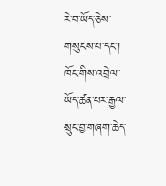རེ་བ་ཡོད་ཅེས་གསུངས་པ་དང་། ཁོང་གིས་འབྲེལ་ཡོད་ཚན་པར་རྒྱལ་སྲུང་བྱ་གཞག་ཆེད་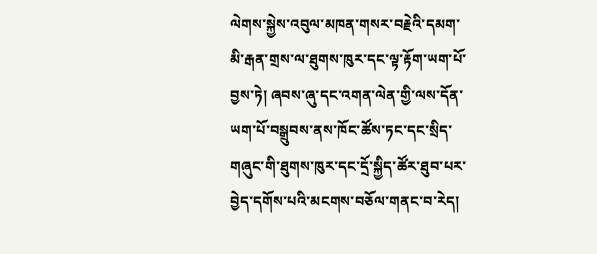ལེགས་སྐྱེས་འབུལ་མཁན་གསར་བརྗེའི་དམག་མི་རྒན་གྲས་ལ་ཐུགས་ཁུར་དང་ལྟ་རྟོག་ཡག་པོ་བྱས་ཏེ། ཞབས་ཞུ་དང་འགན་ལེན་གྱི་ལས་དོན་ཡག་པོ་བསྒྲུབས་ནས་ཁོང་ཚོས་ཏང་དང་སྲིད་གཞུང་གི་ཐུགས་ཁུར་དང་དྲོ་སྐྱིད་ཚོར་ཐུབ་པར་བྱེད་དགོས་པའི་མངགས་བཅོལ་གནང་བ་རེད།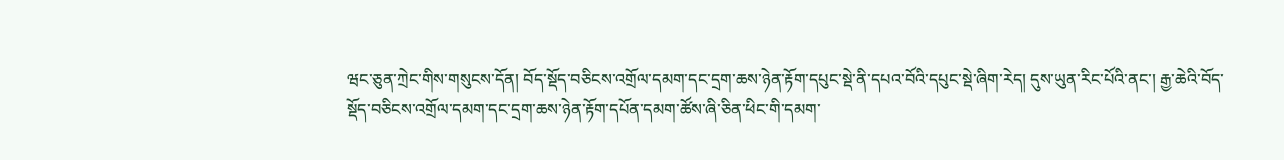ཝང་ཅུན་ཀྲེང་གིས་གསུངས་དོན། བོད་སྡོད་བཅིངས་འགྲོལ་དམག་དང་དྲག་ཆས་ཉེན་རྟོག་དཔུང་སྡེ་ནི་དཔའ་བོའི་དཔུང་སྡེ་ཞིག་རེད། དུས་ཡུན་རིང་པོའི་ནང་། རྒྱ་ཆེའི་བོད་སྡོད་བཅིངས་འགྲོལ་དམག་དང་དྲག་ཆས་ཉེན་རྟོག་དཔོན་དམག་ཚོས་ཞི་ཅིན་ཕིང་གི་དམག་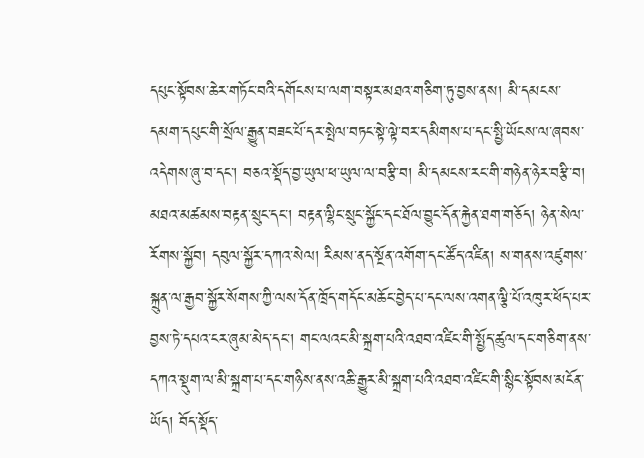དཔུང་སྟོབས་ཆེར་གཏོང་བའི་དགོངས་པ་ལག་བསྟར་མཐའ་གཅིག་ཏུ་བྱས་ནས། མི་དམངས་དམག་དཔུང་གི་སྲོལ་རྒྱུན་བཟང་པོ་དར་སྤེལ་བཏང་སྟེ་ལྟེ་བར་དམིགས་པ་དང་སྤྱི་ཡོངས་ལ་ཞབས་འདེགས་ཞུ་བ་དང་། བཅའ་སྡོད་བྱ་ཡུལ་ཕ་ཡུལ་ལ་བརྩི་བ། མི་དམངས་རང་གི་གཉེན་ཉེར་བརྩི་བ། མཐའ་མཚམས་བརྟན་སྲུང་དང་། བརྟན་ལྷིང་སྲུང་སྐྱོང་དང་ཐོལ་བྱུང་དོན་རྐྱེན་ཐག་གཅོད། ཉེན་སེལ་རོགས་སྐྱོབ། དབུལ་སྐྱོར་དཀའ་སེལ། རིམས་ནད་སྔོན་འགོག་དང་ཚོད་འཛིན། ས་གནས་འཛུགས་སྐྲུན་ལ་རྒྱབ་སྐྱོར་སོགས་ཀྱི་ལས་དོན་ཁྲོད་གདོང་མཆོང་བྱེད་པ་དང་ལས་འགན་ལྕི་པོ་འཁུར་ཕོད་པར་བྱས་ཏེ་དཔའ་ངར་ཞུམ་མེད་དང་། གང་ལའང་མི་སྐྲག་པའི་འཐབ་འཛིང་གི་སྤྱོད་ཚུལ་དང་གཅིག་ནས་དཀའ་སྡུག་ལ་མི་སྐྲག་པ་དང་གཉིས་ནས་འཆི་རྒྱུར་མི་སྐྲག་པའི་འཐབ་འཛིང་གི་སྙིང་སྟོབས་མངོན་ཡོད། བོད་སྡོད་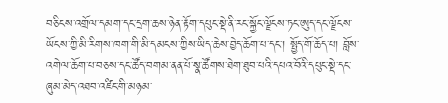བཅིངས་འགྲོལ་དམག་དང་དྲག་ཆས་ཉེན་རྟོག་དཔུང་སྡེ་ནི་རང་སྐྱོང་ལྗོངས་ཏང་ཨུད་དང་ལྗོངས་ཡོངས་ཀྱི་མི་རིགས་ཁག་གི་མི་དམངས་ཀྱིས་ཡིད་ཆེས་བྱེད་ཆོག་པ་དང་། སྤྱོད་གོ་ཆོད་པ། བློས་འགེལ་ཆོག་པ་བཅས་དང་ཚོད་བགམ་ནན་པོ་སྣ་ཚོགས་ཐེག་ཐུབ་པའི་དཔའ་བོའི་དཔུང་སྡེ་དང་ཞུམ་མེད་འཐབ་འཛིང་གི་མཉམ་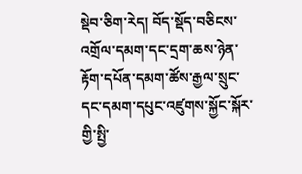སྡེབ་ཅིག་རེད། བོད་སྡོད་བཅིངས་འགྲོལ་དམག་དང་དྲག་ཆས་ཉེན་རྟོག་དཔོན་དམག་ཚོས་རྒྱལ་སྲུང་དང་དམག་དཔུང་འཛུགས་སྐྱོང་སྐོར་གྱི་སྤྱི་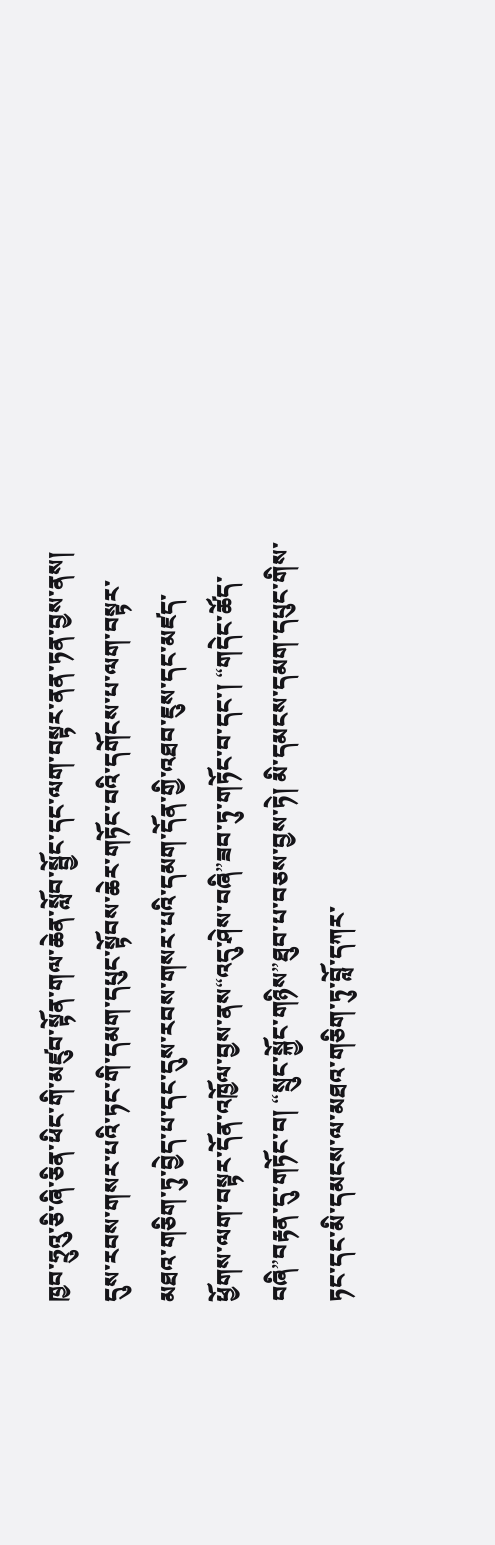ཁྱབ་ཧྲུའུ་ཅི་ཞི་ཅིན་ཕིང་གི་མཛུབ་སྟོན་གལ་ཆེན་སློབ་སྦྱོང་དང་ལག་བསྟར་ནན་ཏན་བྱས་ནས། དུས་རབས་གསར་པའི་ཏང་གི་དམག་དཔུང་སྟོབས་ཆེར་གཏོང་བའི་དགོངས་པ་ལག་བསྟར་མཐའ་གཅིག་ཏུ་བྱེད་པ་དང་དུས་རབས་གསར་པའི་དམག་དོན་གྱི་འཐབ་ཇུས་དང་མཛད་ཕྱོགས་ལག་བསྟར་དོན་འཁྱོལ་བྱས་ནས“འདུ་ཤེས་བཞི”ཟབ་ཏུ་གཏོང་བ་དང་། “གདེང་ཚོད་བཞི”བརྟན་དུ་གཏོང་བ། “སྲུང་སྐྱོང་གཉིས”ཐུབ་པ་བཅས་བྱས་ཏེ། མི་དམངས་དམག་དཔུང་གིས་ཏང་དང་མི་དམངས་ལ་མཐའ་གཅིག་ཏུ་བློ་དཀར་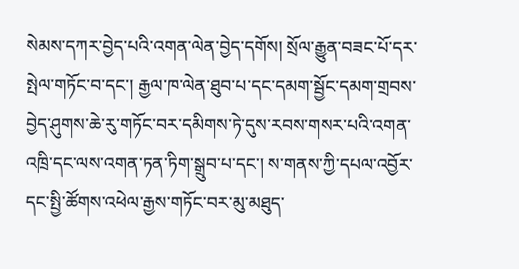སེམས་དཀར་བྱེད་པའི་འགན་ལེན་བྱེད་དགོས། སྲོལ་རྒྱུན་བཟང་པོ་དར་སྤེལ་གཏོང་བ་དང་། རྒྱལ་ཁ་ལེན་ཐུབ་པ་དང་དམག་སྦྱོང་དམག་གྲབས་བྱེད་ཤུགས་ཆེ་རུ་གཏོང་བར་དམིགས་ཏེ་དུས་རབས་གསར་པའི་འགན་འཁྲི་དང་ལས་འགན་ཏན་ཏིག་སྒྲུབ་པ་དང་། ས་གནས་ཀྱི་དཔལ་འབྱོར་དང་སྤྱི་ཚོགས་འཕེལ་རྒྱས་གཏོང་བར་མུ་མཐུད་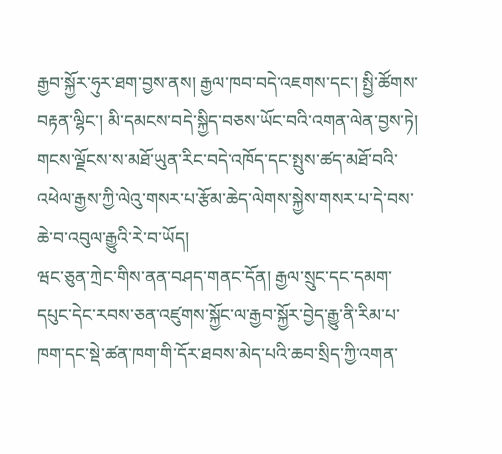རྒྱབ་སྐྱོར་ཧུར་ཐག་བྱས་ནས། རྒྱལ་ཁབ་བདེ་འཇགས་དང་། སྤྱི་ཚོགས་བརྟན་ལྷིང་། མི་དམངས་བདེ་སྐྱིད་བཅས་ཡོང་བའི་འགན་ལེན་བྱས་ཏེ། གངས་ལྗོངས་ས་མཐོ་ཡུན་རིང་བདེ་འཁོད་དང་སྤུས་ཚད་མཐོ་བའི་འཕེལ་རྒྱས་ཀྱི་ལེའུ་གསར་པ་རྩོམ་ཆེད་ལེགས་སྐྱེས་གསར་པ་དེ་བས་ཆེ་བ་འབུལ་རྒྱུའི་རེ་བ་ཡོད།
ཝང་ཅུན་ཀྲེང་གིས་ནན་བཤད་གནང་དོན། རྒྱལ་སྲུང་དང་དམག་དཔུང་དེང་རབས་ཅན་འཛུགས་སྐྱོང་ལ་རྒྱབ་སྐྱོར་བྱེད་རྒྱུ་ནི་རིམ་པ་ཁག་དང་སྡེ་ཚན་ཁག་གི་དོར་ཐབས་མེད་པའི་ཆབ་སྲིད་ཀྱི་འགན་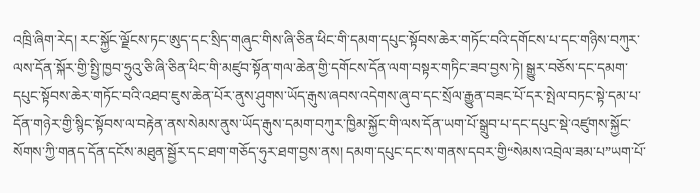འཁྲི་ཞིག་རེད། རང་སྐྱོང་ལྗོངས་ཏང་ཨུད་དང་སྲིད་གཞུང་གིས་ཞི་ཅིན་ཕིང་གི་དམག་དཔུང་སྟོབས་ཆེར་གཏོང་བའི་དགོངས་པ་དང་གཉིས་བཀུར་ལས་དོན་སྐོར་གྱི་སྤྱི་ཁྱབ་ཧྲུའུ་ཅི་ཞི་ཅིན་ཕིང་གི་མཛུབ་སྟོན་གལ་ཆེན་གྱི་དགོངས་དོན་ལག་བསྟར་གཏིང་ཟབ་བྱས་ཏེ། སྒྱུར་བཅོས་དང་དམག་དཔུང་སྟོབས་ཆེར་གཏོང་བའི་འཐབ་ཇུས་ཆེན་པོར་ནུས་ཤུགས་ཡོད་རྒུས་ཞབས་འདེགས་ཞུ་བ་དང་སྲོལ་རྒྱུན་བཟང་པོ་དར་སྤེལ་བཏང་སྟེ་དམ་པ་དོན་གཉེར་གྱི་སྙིང་སྟོབས་ལ་བརྟེན་ནས་སེམས་ནུས་ཡོད་རྒུས་དམག་བཀུར་ཁྱིམ་སྐྱོང་གི་ལས་དོན་ཡག་པོ་སྒྲུབ་པ་དང་དཔུང་སྡེ་འཛུགས་སྐྱོང་སོགས་ཀྱི་གནད་དོན་དངོས་མཐུན་སྦྱོར་དང་ཐག་གཅོད་ཧུར་ཐག་བྱས་ནས། དམག་དཔུང་དང་ས་གནས་དབར་གྱི“སེམས་འབྲེལ་ཟམ་པ”ཡག་པོ་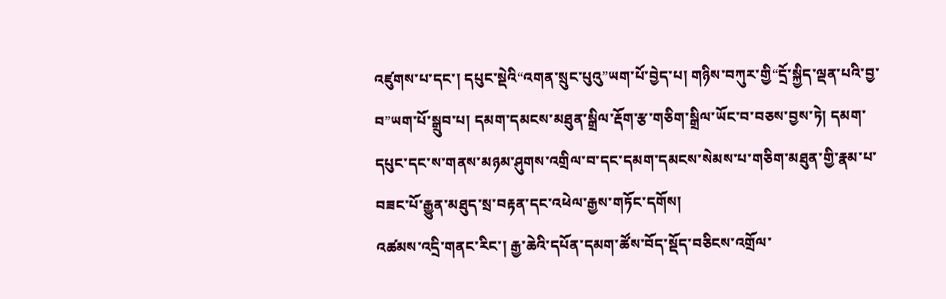འཛུགས་པ་དང་། དཔུང་སྡེའི“འགན་སྲུང་པུའུ”ཡག་པོ་བྱེད་པ། གཉིས་བཀུར་གྱི“དྲོ་སྐྱིད་ལྡན་པའི་བྱ་བ”ཡག་པོ་སྒྲུབ་པ། དམག་དམངས་མཐུན་སྒྲིལ་རྡོག་རྩ་གཅིག་སྒྲིལ་ཡོང་བ་བཅས་བྱས་ཏེ། དམག་དཔུང་དང་ས་གནས་མཉམ་ཤུགས་འགྲིལ་བ་དང་དམག་དམངས་སེམས་པ་གཅིག་མཐུན་གྱི་རྣམ་པ་བཟང་པོ་རྒྱུན་མཐུད་སྲ་བརྟན་དང་འཕེལ་རྒྱས་གཏོང་དགོས།
འཚམས་འདྲི་གནང་རིང་། རྒྱ་ཆེའི་དཔོན་དམག་ཚོས་བོད་སྡོད་བཅིངས་འགྲོལ་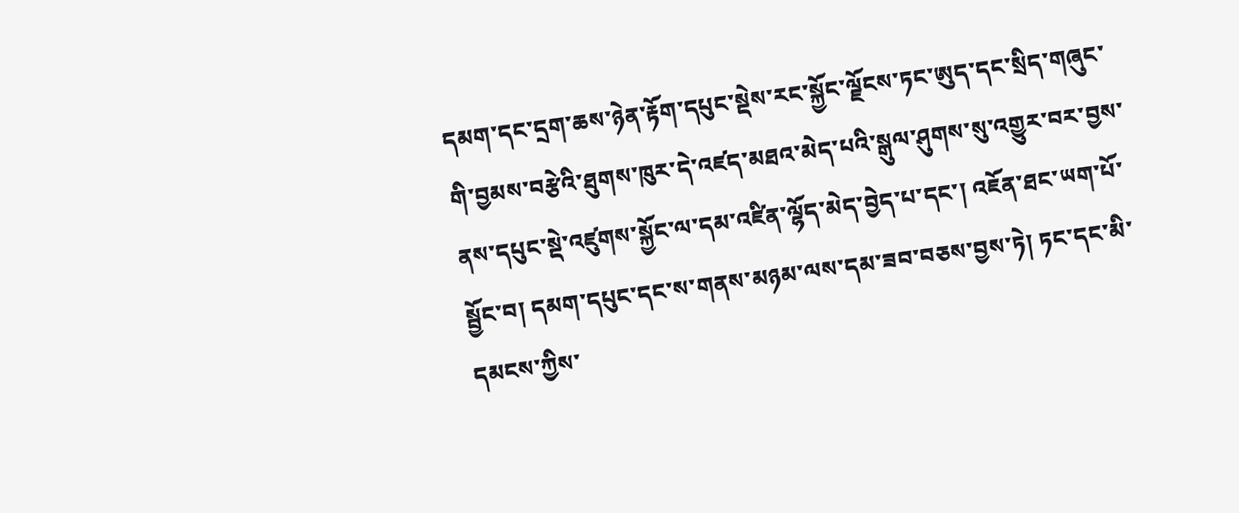དམག་དང་དྲག་ཆས་ཉེན་རྟོག་དཔུང་སྡེས་རང་སྐྱོང་ལྗོངས་ཏང་ཨུད་དང་སྲིད་གཞུང་གི་བྱམས་བརྩེའི་ཐུགས་ཁུར་དེ་འཛད་མཐའ་མེད་པའི་སྒུལ་ཤུགས་སུ་འགྱུར་བར་བྱས་ནས་དཔུང་སྡེ་འཛུགས་སྐྱོང་ལ་དམ་འཛིན་ལྷོད་མེད་བྱེད་པ་དང་། འཇོན་ཐང་ཡག་པོ་སྦྱོང་བ། དམག་དཔུང་དང་ས་གནས་མཉམ་ལས་དམ་ཟབ་བཅས་བྱས་ཏེ། ཏང་དང་མི་དམངས་ཀྱིས་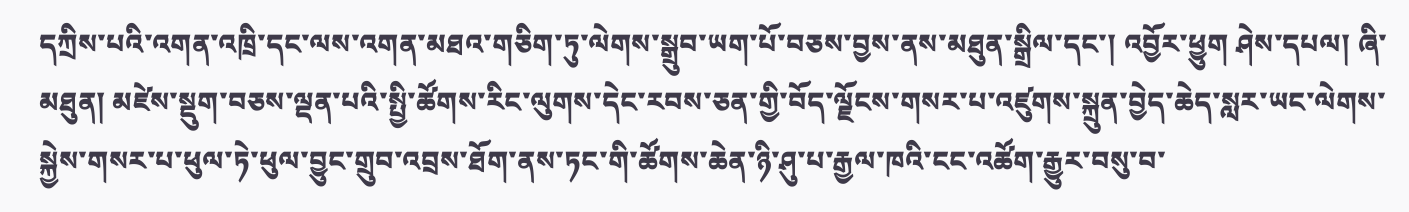དཀྲིས་པའི་འགན་འཁྲི་དང་ལས་འགན་མཐའ་གཅིག་ཏུ་ལེགས་སྒྲུབ་ཡག་པོ་བཅས་བྱས་ནས་མཐུན་སྒྲིལ་དང་། འབྱོར་ཕྱུག ཤེས་དཔལ། ཞི་མཐུན། མཛེས་སྡུག་བཅས་ལྡན་པའི་སྤྱི་ཚོགས་རིང་ལུགས་དེང་རབས་ཅན་གྱི་བོད་ལྗོངས་གསར་པ་འཛུགས་སྐྲུན་བྱེད་ཆེད་སླར་ཡང་ལེགས་སྐྱེས་གསར་པ་ཕུལ་ཏེ་ཕུལ་བྱུང་གྲུབ་འབྲས་ཐོག་ནས་ཏང་གི་ཚོགས་ཆེན་ཉི་ཤུ་པ་རྒྱལ་ཁའི་ངང་འཚོག་རྒྱུར་བསུ་བ་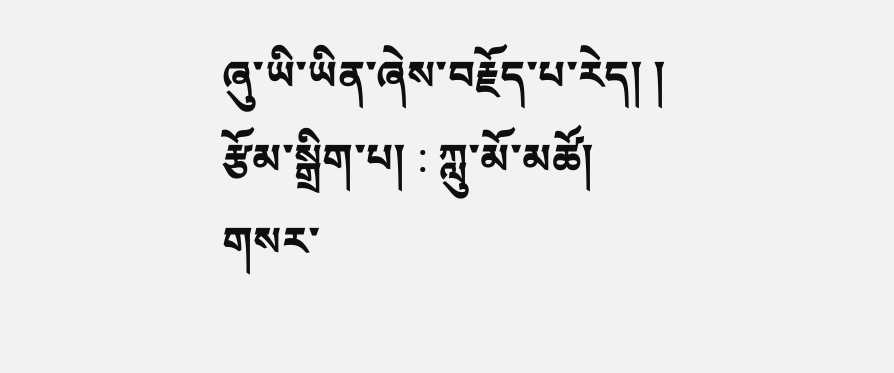ཞུ་ཡི་ཡིན་ཞེས་བརྗོད་པ་རེད། །
རྩོམ་སྒྲིག་པ། : ཀླུ་མོ་མཚོ།
གསར་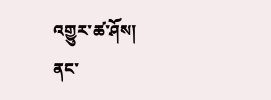འགྱུར་ཚ་ཤོས།
ནང་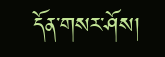དོན་གསར་ཤོས།